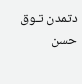دتمدن تـوق
حسن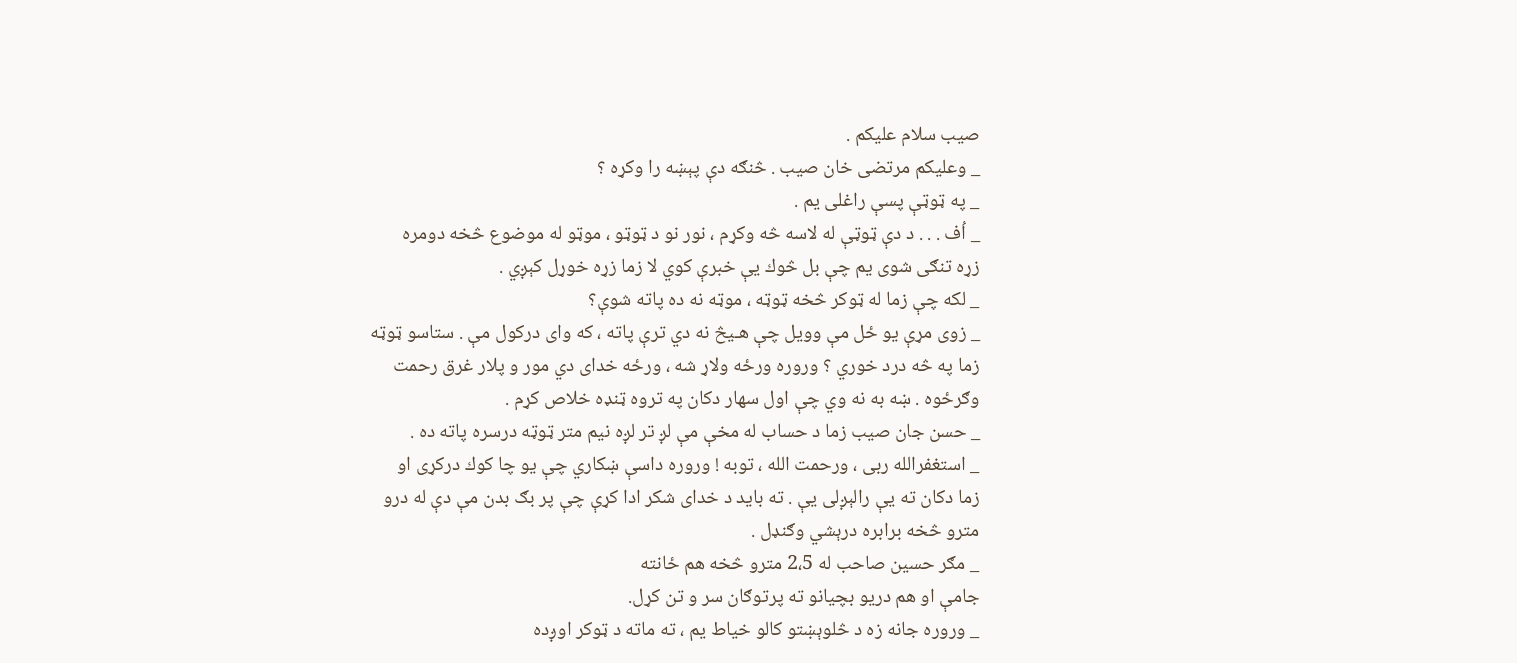صيب سلام عليكم .
_ وعليكم مرتضى خان صيب . څنګه دې پېښه را وكړه ؟
_ په ټوټې پسې راغلى يم .
_ اُف . . . د دې ټوټې له لاسه څه وكړم ، نور نو د ټوټو ، موټو له موضوع څخه دومره
زړه تنګى شوى يم چې بل څوك يې خبرې كوي لا زما زړه خوړل كېږي .
_ لكه چې زما له ټوكر څخه ټوټه ، موټه نه ده پاته شوې؟
_ زوى مړې يو ځل مې وويل چې هـيڅ نه دي ترې پاته ، كه واى دركول مې . ستاسو ټوټه
زما په څه درد خوري ؟ وروره ورځه ولاړ شه ، ورځه خداى دي مور و پلار غرق رحمت
وګرځوه . ښه به نه وي چې اول سهار دكان په تروه ټنډه خلاص كړم .
_ حسن جان صيب زما د حساب له مخې مې لږ تر لږه نيم متر ټوټه درسره پاته ده .
_ استغفرالله ربى ، ورحمت الله ، توبه ! وروره داسې ښكاري چې يو چا كوك دركړى او
زما دكان ته يې رالېږلى يې . ته بايد د خداى شكر ادا كړې چې پر بګ بدن مې دې له درو
مترو څخه برابره درېشي وګنډل .
_ مګر حسين صاحب له 2،5 مترو څخه هم ځانته
جامې او هم دريو بچيانو ته پرتوګان سر و تن كړل.
_ وروره جانه زه د څلوېښتو كالو خياط يم ، ته ماته د ټوكر اوږده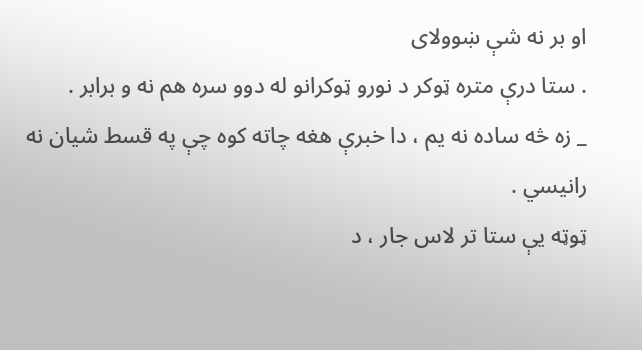او بر نه شې ښوولاى
. ستا درې متره ټوكر د نورو ټوكرانو له دوو سره هم نه و برابر .
_ زه څه ساده نه يم ، دا خبرې هغه چاته كوه چې په قسط شيان نه رانيسي .
ټوټه يې ستا تر لاس جار ، د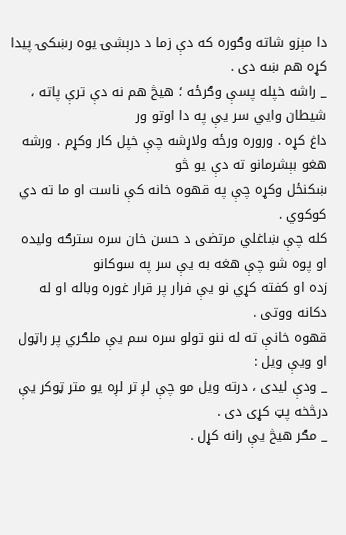دا مېزو شاته وګوره كه دې زما د درېشۍ يوه رښكۍ پيدا
كړه هم ښه دى .
_ راشه خپله پسې وګرځه ؛ هيڅ هم نه دې ترې پاته ، شيطان وايي سر يې په دا اوتو ور
داغ كړه . وروره ورځه ولاړشه چې خپل كار وكړم . ورشه هغو بېشرمانو ته دې يو څو
ښكنځل وكړه چې په قهوه خانه كې ناست او ما ته دي كوكوي .
كله چې ښاغلي مرتضى د حسن خان سره سترګه وليده او پوه شو چې هغه به يې سر په سوكانو
زده او كفته كړي نو يې فرار پر قرار غوره وباله او له دكانه ووتى .
قهوه خانې ته له ننو تولو سره سم يې ملګري پر راټول او ويې ويل :
_ ودې ليدى ، درته ويل مو چې لږ تر لږه يو متر ټوكر يې درڅخه پټ كړى دى .
_ مګر هيڅ يې رانه كړل .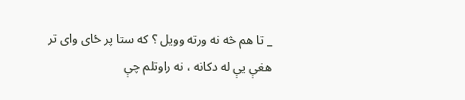_ تا هم څه نه ورته وويل ؟ كه ستا پر ځاى واى تر هغې يې له دكانه ، نه راوتلم چې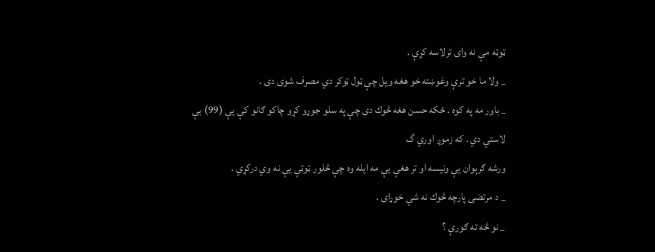ټوټه مې نه واى ترلاسه كړې .
_ ولا ما خو ترې وغوښته خو هغه ويل چې ټول ټوكر دي مصرف شوى دى .
_ باور مه په كوه . ځكه حسن هغه څوك دى چې په سلو جوړو كړو چاكو ګانو كې يې (99) بې
لاستي دي . كه زموږ اوري گ
ورشه ګرېوان يې ونيسه او تر هغې يې مه ايله وه چې څلور ټوټې يې نه وي دركړي .
_ د مرتضى پارچه څوك نه شي خوړاى .
_ نو څه ته ګورې ؟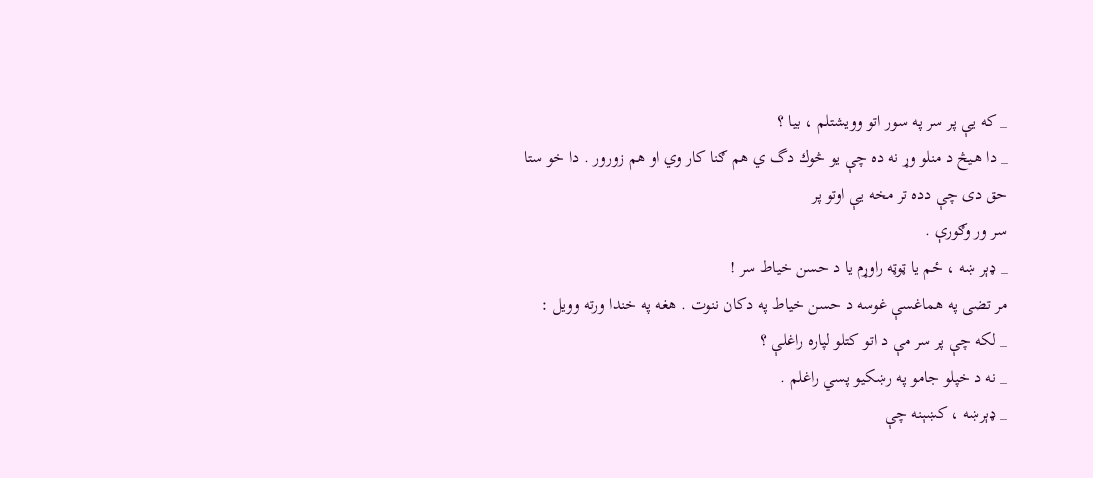_ كه يې پر سر په سور اتو وويشتلم ، بيا ؟
_ دا هـيڅ د منلو وړ نه ده چې يو څوك دگ ي هم ګنا كار وي او هم زورور . دا خو ستا
حق دى چې دده تر مخه يې اوتو پر
سر ور وګورې .
_ ډېر ښه ، ځم يا ټوټه راوړم يا د حسن خياط سر !
مر تضى په هماغسې غوسه د حسن خياط په دكان ننوت . هغه په خندا ورته وويل :
_ لكه چې پر سر مې د اتو كتلو لپاره راغلې ؟
_ نه د خپلو جامو په رښكيو پسي راغلم .
_ ډېرښه ، كښېنه چې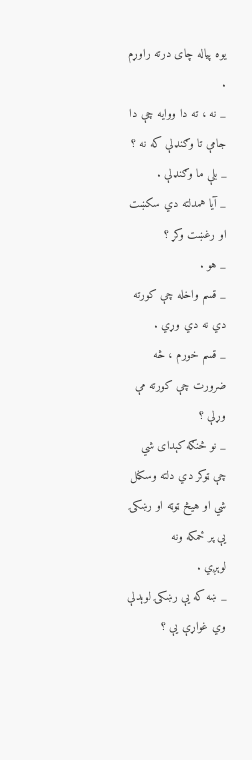يوه پياله چاى درته راوړم .
_ نه ، ته دا ووايه چې دا جامې تا وګنډلې كه نه ؟
_ بلې ما وګنډلې .
_ آيا همدلته دي سكښت او رغښت وكړ ؟
_ هو .
_ قسم واخله چې كورته دي نه دي وړي .
_ قسم خورم ، څه ضرورت چې كورته مې وړلې ؟
_ نو څنګه كېداى شي چې ټوكر دي دلته وسكڼل شي او هيڅ ټوټه او رښكۍ يې پر ځمكه ونه
لوېږي .
_ ښه كه يې رښكۍ لوېدلې وي غواړې يې ؟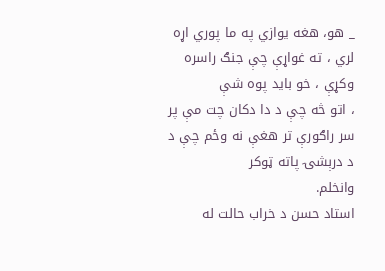_ هو، هغه يوازي په ما پوري اړه لري ، ته غواړې چې جنګ راسره وكړې ، خو بايد پوه شې
، اتو څه چې د دا دكان چت مې پر سر راګورې تر هغې نه وځم چې د د درېشۍ پاته ټوكر
وانخلم.
استاد حسن د خراب حالت له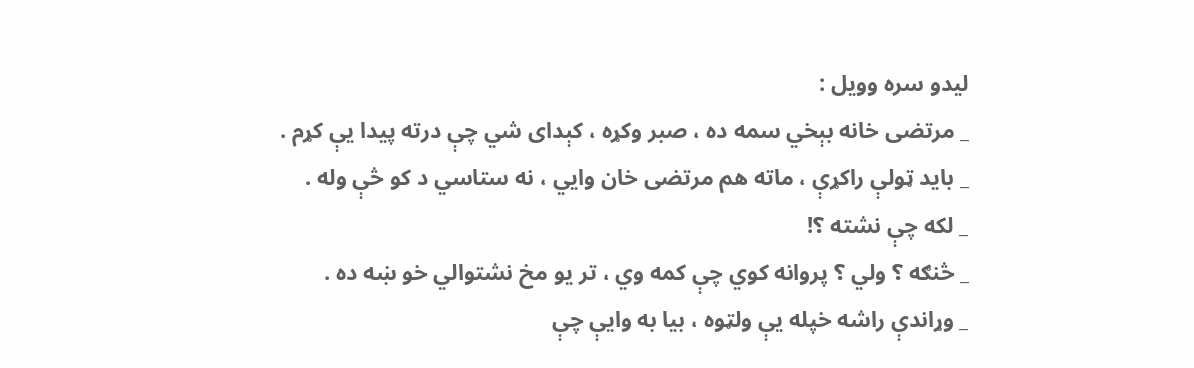ليدو سره وويل :
_ مرتضى خانه بېخي سمه ده ، صبر وكړه ، كېداى شي چې درته پيدا يې كړم .
_ بايد ټولې راكړې ، ماته هم مرتضى خان وايي ، نه ستاسي د كو څې وله .
_ لكه چې نشته ؟!
_ څنګه ؟ ولي ؟ پروانه كوي چې كمه وي ، تر يو مخ نشتوالي خو ښه ده .
_ وړاندې راشه خپله يې ولټوه ، بيا به وايې چې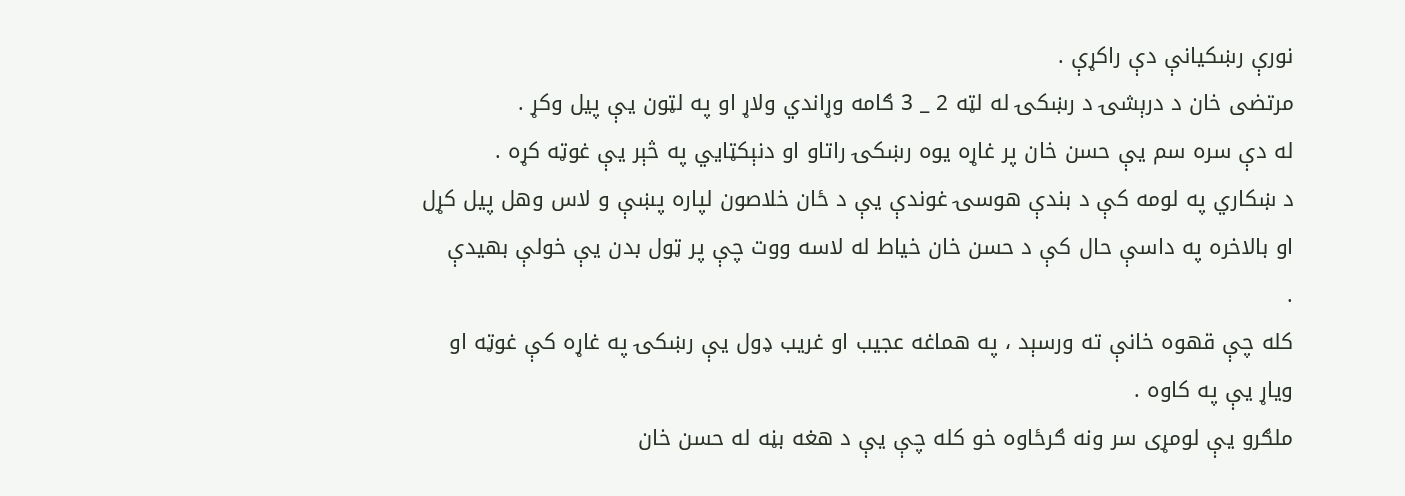نورې رښكيانې دې راكړې .
مرتضى خان د درېشۍ د رښكۍ له لټه 2 _ 3 ګامه وړاندي ولاړ او په لټون يې پيل وكړ .
له دې سره سم يې حسن خان پر غاړه يوه رښكۍ راتاو او دنېكټايي په څېر يې غوټه كړه .
د ښكاري په لومه كې د بندې هوسۍ غوندې يې د ځان خلاصون لپاره پښې و لاس وهل پيل كړل
او بالاخره په داسې حال كې د حسن خان خياط له لاسه ووت چې پر ټول بدن يې خولې بهيدې
.
كله چې قهوه خانې ته ورسېد ، په هماغه عجيب او غريب ډول يې رښكۍ په غاړه كې غوټه او
وياړ يې په كاوه .
ملګرو يې لومړى سر ونه ګرځاوه خو كله چې يې د هغه بڼه له حسن خان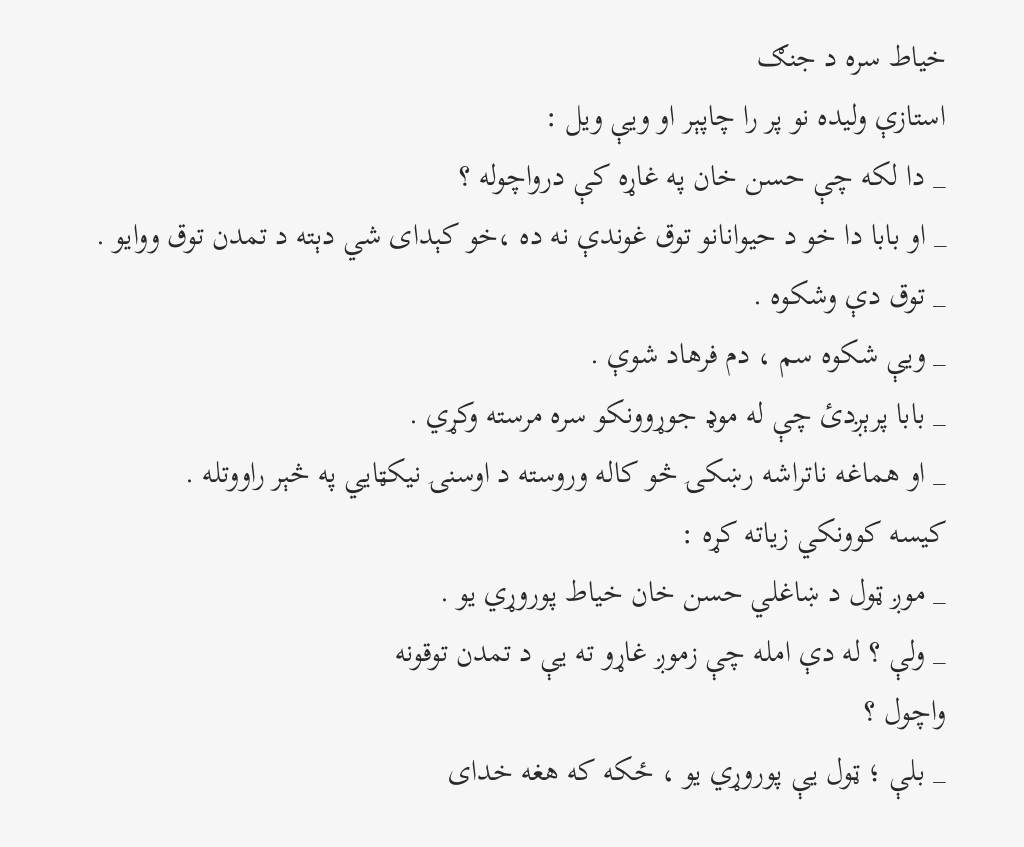خياط سره د جنګ
استازې وليده نو پر را چاپېر او ويې ويل :
_ دا لكه چې حسن خان په غاړه كې درواچوله ؟
_ او بابا دا خو د حيوانانو توق غوندې نه ده ،خو كېداى شي دېته د تمدن توق ووايو .
_ توق دې وشكوه .
_ ويې شكوه سم ، دم فرهاد شوې .
_ بابا پرېږدئ چې له موډ جوړوونكو سره مرسته وكړي .
_ او هماغه ناتراشه رښكۍ څو كاله وروسته د اوسنۍ نيكټايي په څېر راووتله .
كيسه كوونكي زياته كړه :
_ موږ ټول د ښاغلي حسن خان خياط پوروړي يو .
_ ولې ؟ له دې امله چې زموږ غاړو ته يې د تمدن توقونه
واچول ؟
_ بلې ؛ ټول يې پوروړي يو ، ځكه كه هغه خداى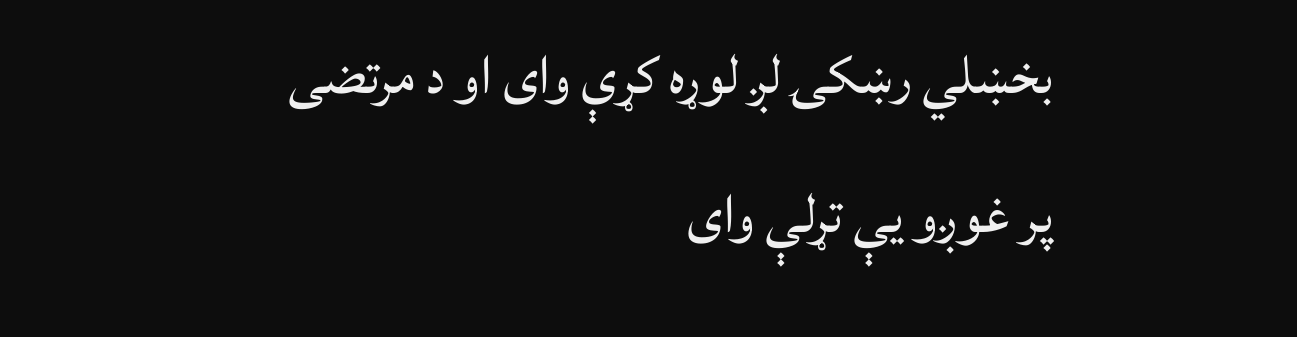بخښلي رښكۍ لږ لوړه كړې واى او د مرتضى
پر غوږو يې تړلې واى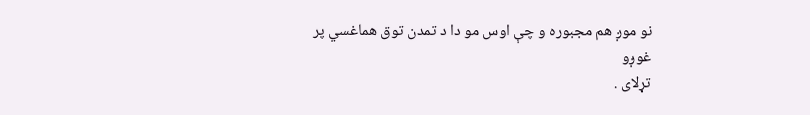نو موږ هم مجبوره و چې اوس مو دا د تمدن توق هماغسي پر غوږو
تړلاى .